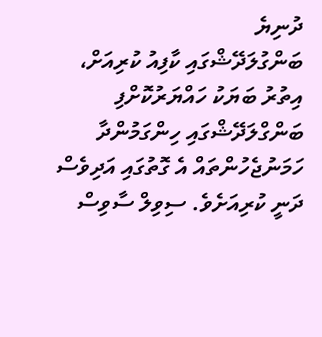ދުނިޔެ
ބަންގުލަދޭޝްގައި ކާފިއު ކުރިއަށް، އިތުރު ބަޔަކު ހައްޔަރުކޮށްފި
ބަންގްލަދޭޝްގައި ހިންގަމުންދާ ހަމަނުޖެހުންތައް އެ ގޮތުގައި އަދިވެސް ދަނީ ކުރިއަށެވެ. ސިވިލް ސާވިސް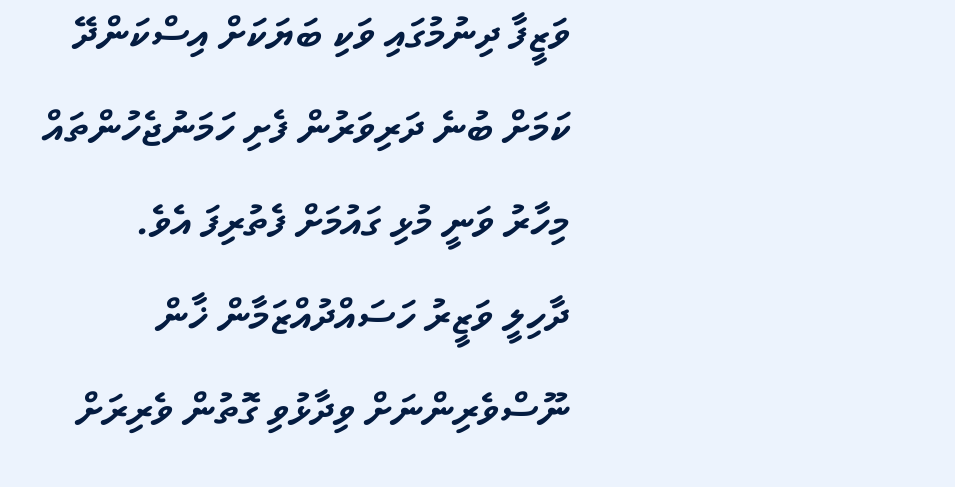ވަޒީފާ ދިނުމުގައި ވަކި ބަޔަކަށް އިސްކަންދޭ ކަމަށް ބުނެ ދަރިވަރުން ފެށި ހަމަނުޖެހުންތައް މިހާރު ވަނީ މުޅި ގައުމަށް ފެތުރިފަ އެވެ.
ދާހިލީ ވަޒީރު ހަސައްދުއްޒަމާން ޚާން ނޫސްވެރިންނަށް ވިދާޅުވި ގޮތުން ވެރިރަށް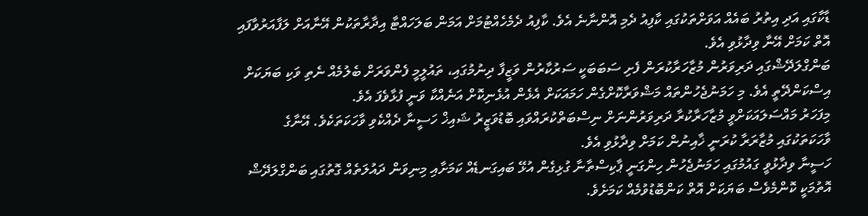ޑާކާގައި އަދި އިތުރު ބައެއް އަވަށްތަކުގައި ކާފިއު ދެމި އޮންނާނެ އެވެ. ކާފިއު ދެމެހެއްޓުމަށް އަމަން ބަލަހައްޓާ އިދާރާތަކުން އޭނާއަށް ލަފާއަރުވާފައި އޮތް ކަމަށް އޭނާ ވިދާޅުވި އެވެ.
ބަންގްލަދޭޝްގައި ދަރިވަރުން މުޒާހަރާކުރަން ފެށި ސަބަބަކީ ސަރުކާރުން ވަޒީފާ ދިނުމުގައި، ތައުލީމީ ފެންވަރަށް ބެލުމެއް ނެތި ވަކި ބަޔަކަށް އިސްކަންދޭތީ އެވެ. މި ހަމަނުޖެހުންތައް މަޝްވަރާކޮށްގެން ހަމައަކަށް އެޅެން އުޅެނިކޮށް އަނެއްކާ ވަނީ ފުޅާވެފަ އެވެ.
މިފަހަރު މައްސަލައަކަށްވީ މުޒާހަރާކުރާ ދަރިވަރުންނަށް ނިސްބަތްކުރައްވައި ބޮޑުވަޒީރު ޝައިޚް ހަސީނާ ދެއްކެވި ވާހަކަތަކެވެ. އޭނާގެ ވާހަކަތަކުގައި މުޒާރަރާ ކުރަނީ ޚާއިނުން ކަމަށް ވިދާޅުވި އެވެ.
ހަސީނާ ވިދާޅުވީ ގައުމުގައި ހަމަނުޖެހުން ހިންގަނީ ޕާކިސްތާނާ ގުޅިގެން އުޅޭ ބައިގަނޑެއް ކަމަށާއި މިނިވަން ދައުލަތެއް ގޮތުގައި ބަންގްލަދޭޝް އޮތުމަކީ ކޮންމެވެސް ބަޔަކަށް އޮތް ކަންބޮޑުވުމެއް ކަމަށެވެ.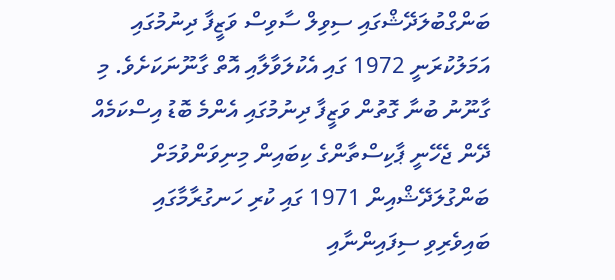ބަންގްބުލަދޭޝްގައި ސިވިލް ސާވިސް ވަޒީފާ ދިނުމުގައި އަމަލުކުރަނީ 1972 ގައި އެކުލަވާލާއި އޮތް ގާނޫނަކަށެވެ. މި ގާނޫނު ބުނާ ގޮތުން ވަޒީފާ ދިނުމުގައި އެންމެ ބޮޑު އިސްކަމެއް ދޭން ޖެހޭނީ ޕާކިސްތާންގެ ކިބައިން މިނިވަންވުމަށް ބަންގުލަދޭޝްއިން 1971 ގައި ކުރި ހަނގުރާމާގައި ބައިވެރިވި ސިފައިންނާއި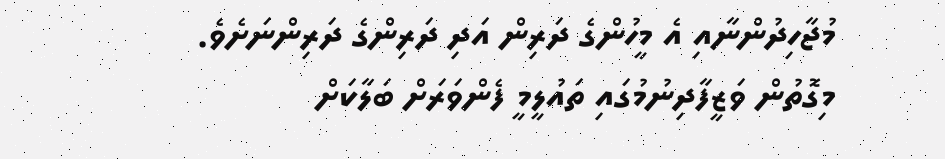މުޖާހިދުންނާއި އެ މީހުންގެ ދަރިން އަދި ދަރިންގެ ދަރިންނަށެވެ.
މިގޮތުން ވަޒީފާދިނުމުގައި ތައުލީމީ ފެންވަރަށް ބަލާކަށް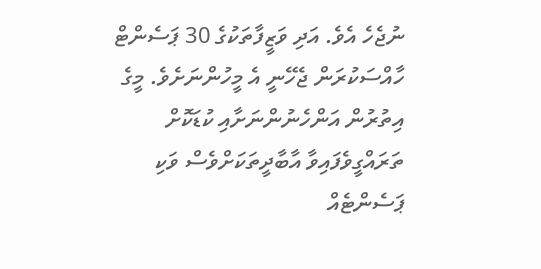ނުޖެހެ އެވެ. އަދި ވަޒީފާތަކުގެ 30 ޕަސެންޓް ހާއްސަކުރަން ޖެހޭނީ އެ މީހުންނަށެވެ. މީގެ އިތުރުން އަންހެނުންނަށާއި ކުޑަކޮށް ތަރައްގީވެފައިވާ އާބާދީތަކަށްވެސް ވަކި ޕަސެންޓެއް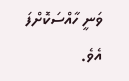ވަނީ ހާއްސަކޮށްފަ އެވެ.